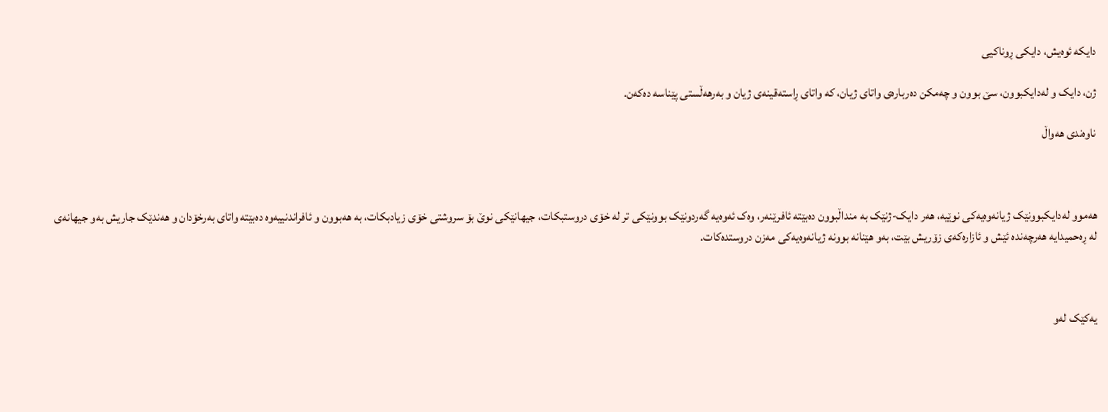دایکە ئوەیش، دایکی ڕوناکیی

ژن، دایک و لەدایکبوون، سێ بوون و چەمکن دەربارەی واتای ژیان، کە واتای ڕاستەقینەی ژیان و بەرهەڵستی پێناسە دەکەن.

ناوەندی هەواڵ



هەموو لەدایکبوونێک ژیانەوەیەکی نوێیە، هەر دایک-ژنێک بە منداڵبوون دەبێتە ئافرێنەر، وەک ئەوەیە گەردونێک بوونێکی تر لە خۆی دروستبکات، جیهانێکی نوێ بۆ سروشتی خۆی زیادبکات، بە هەبوون و ئافراندنییەوە دەبێتە واتای بەرخۆدان و هەندێک جاریش بەو جیهانەی لە ڕەحمیدایە هەرچەندە ئێش و ئازارەکەی زۆریش بێت، بەو هێنانە بوونە ژیانەوەیەکی مەزن دروستدەکات.



یەکێک لەو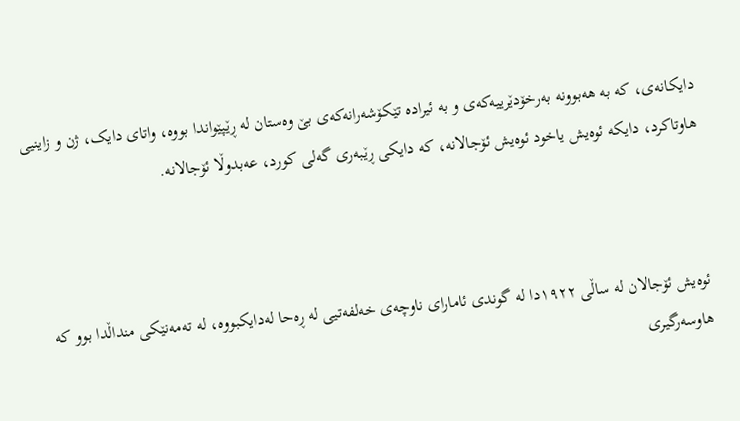دایکانەی، کە بە هەبوونە بەرخۆدێرییەکەی و بە ئیرادە تێکۆشەرانەکەی بێ وەستان لە ڕێپێواندا بووە، واتای دایک، ژن و زاینیی هاوتاکرد، دایکە ئوەیش یاخود ئوەیش ئۆجالانە، کە دایکی ڕێبەری گەلی کورد، عەبدوڵا ئۆجالانە.



ئوەیش ئۆجالان لە ساڵی ١٩٢٢دا لە گوندی ئامارای ناوچەی خەلفەتیی لە ڕەحا لەدایکبووە، لە تەمەنێکی منداڵدا بوو کە هاوسەرگیری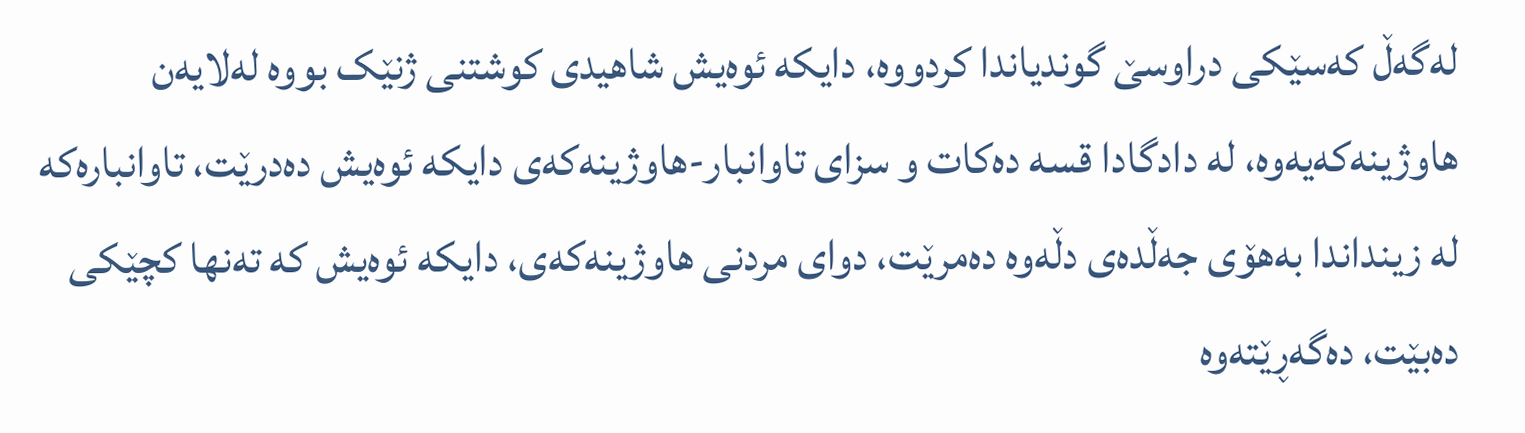لەگەڵ کەسێکی دراوسێ گوندیاندا کردووە، دایکە ئوەیش شاهیدی کوشتنی ژنێک بووە لەلایەن هاوژینەکەیەوە، لە دادگادا قسە دەکات و سزای تاوانبار-هاوژینەکەی دایکە ئوەیش دەدرێت، تاوانبارەکە لە زینداندا بەهۆی جەڵدەی دڵەوە دەمرێت، دوای مردنی هاوژینەکەی، دایکە ئوەیش کە تەنها کچێکی دەبێت، دەگەڕێتەوە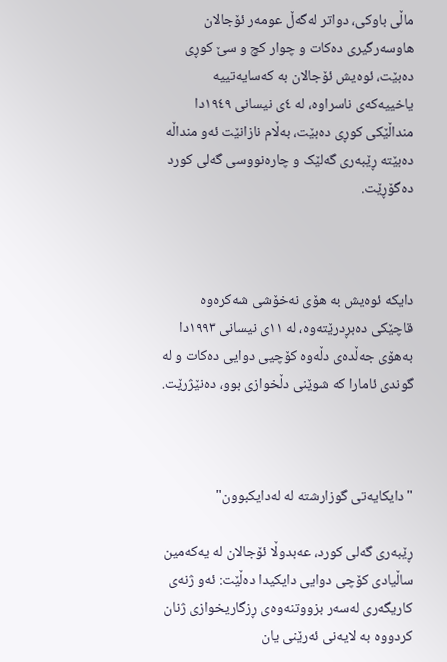ماڵی باوکی، دواتر لەگەڵ عومەر ئۆجالان هاوسەرگیری دەکات و چوار کچ و سێ کوڕی دەبێت، ئوەیش ئۆجالان بە کەسایەتییە یاخییەکەی ناسراوە، لە ٤ی نیسانی ١٩٤٩دا منداڵێکی کوڕی دەبێت، بەڵام نازانێت ئەو منداڵە دەبێتە ڕێبەری گەلێک و چارەنووسی گەلی کورد دەگۆڕێت.



دایکە ئوەیش بە هۆی نەخۆشی شەکرەوە قاچێکی دەبڕدرێتەوە، لە ١١ی نیسانی ١٩٩٣دا بەهۆی جەڵدەی دڵەوە کۆچیی دوایی دەکات و لە گوندی ئامارا کە شوێنی دڵخوازی بوو، دەنێژرێت.



"دایکایەتی گوزارشتە لە لەدایکبوون"

ڕێبەری گەلی کورد، عەبدوڵا ئۆجالان لە یەکەمین ساڵیادی کۆچی دوایی دایکیدا دەڵێت: ئەو ژنەی کاریگەری لەسەر بزووتنەوەی ڕزگاریخوازی ژنان کردووە بە لایەنی ئەرێنی یان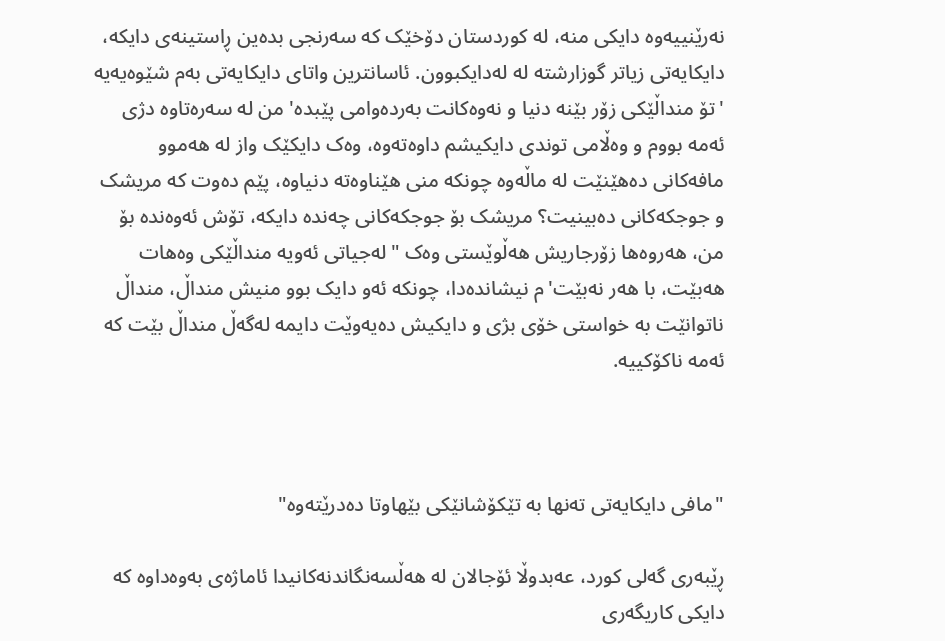نەرێنییەوە دایکی منە، لە کوردستان دۆخێک کە سەرنجی بدەین ڕاستینەی دایکە، دایکایەتی زیاتر گوزارشتە لە لەدایکبوون. ئاسانترین واتای دایکایەتی بەم شێوەیەیە 'تۆ منداڵێکی زۆر بێنە دنیا و نەوەکانت بەردەوامی پێبدە' من لە سەرەتاوە دژی ئەمە بووم و وەڵامی توندی دایکیشم داوەتەوە، وەک دایکێک واز لە هەموو مافەکانی دەهێنێت لە ماڵەوە چونکە منی هێناوەتە دنیاوە، پێم دەوت کە مریشک و جوجکەکانی دەبینیت؟ مریشک بۆ جوجکەکانی چەندە دایکە، تۆش ئەوەندە بۆ من، هەروەها زۆرجاریش هەڵوێستی وەک "لەجیاتی ئەویە منداڵێکی وەهات هەبێت، با هەر نەبێت'م نیشاندەدا، چونکە ئەو دایک بوو منیش منداڵ، منداڵ ناتوانێت بە خواستی خۆی بژی و دایکیش دەیەوێت دایمە لەگەڵ منداڵ بێت کە ئەمە ناکۆکییە.



"مافی دایکایەتی تەنها بە تێکۆشانێکی بێهاوتا دەدرێتەوە"

ڕێبەری گەلی کورد، عەبدوڵا ئۆجالان لە هەڵسەنگاندنەکانیدا ئاماژەی بەوەداوە کە دایکی کاریگەری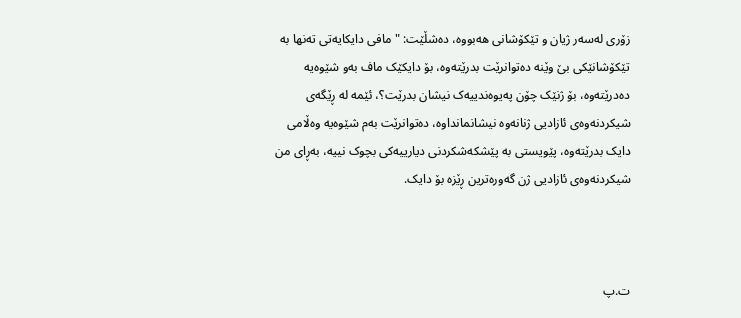زۆری لەسەر ژیان و تێکۆشانی هەبووە، دەشڵێت: "مافی دایکایەتی تەنها بە تێکۆشانێکی بێ وێنە دەتوانرێت بدرێتەوە، بۆ دایکێک ماف بەو شێوەیە دەدرێتەوە، بۆ ژنێک چۆن پەیوەندییەک نیشان بدرێت؟، ئێمە لە ڕێگەی شیکردنەوەی ئازادیی ژنانەوە نیشانمانداوە، دەتوانرێت بەم شێوەیە وەڵامی دایک بدرێتەوە، پێویستی بە پێشکەشکردنی دیارییەکی بچوک نییە، بەڕای من شیکردنەوەی ئازادیی ژن گەورەترین ڕێزە بۆ دایک.



ت.پ